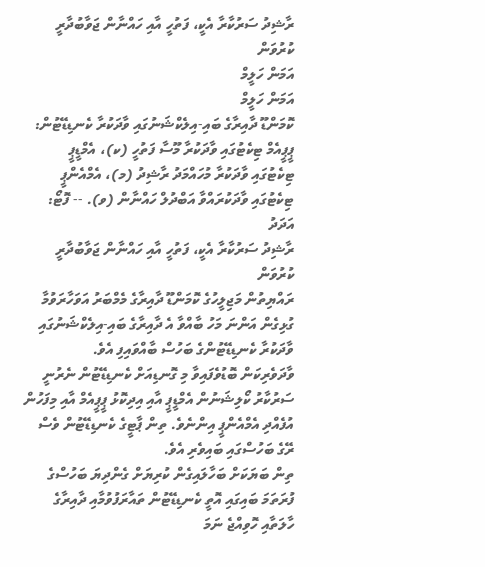ރާޝިދު ސަރުކާރާ އެކީ، ފަތުހީ އާއި ހައްނާން ޖަވާބުދާރީ ކުރުވަން
އަމަން ހަލީމް
އަމަން ހަލީމް
ކޮމަންޑޫ ދާއިރާގެ ބައި-އިލެކްޝަނުގައި ވާދަކުރާ ކެނޑިޑޭޓުން: ޕީޕީއެމް ޓިކެޓުގައި ވާދަކުރާ މޫސާ ފަތުހީ (ކ)، އެމްޑީޕީ ޓިކެޓުގައި ވާދަކުރާ މުހައްމަދު ރާޝިދު (މ)، އެމްއެންޕީ ޓިކެޓުގައި ވާދަކުރައްވާ އަބްދުލް ހައްނާން (ވ). -- ފޮޓޯ: އަދަދު
ރާޝިދު ސަރުކާރާ އެކީ، ފަތުހީ އާއި ހައްނާން ޖަވާބުދާރީ ކުރުވަން
ރައްޔިތުން މަޖިލީހުގެ ކޮމަންޑޫ ދާއިރާގެ މެމްބަރު އަވަހާރަވުމާ ގުޅިގެން އަންނަ މަހު ބާއްވާ އެ ދާއިރާގެ ބައި-އިލެކްޝަނުގައި ވާދަކުރާ ކެނޑިޑޭޓުންގެ ބަހުސް ބާއްވައިފި އެވެ.
ވާދަވެރިކަން ބޮޑުވެފައިވާ މި ގޮނޑިއަށް ކެނޑިޑޭޓުން ނެރުނީ ސަރުކާރު ކޯލިޝަނުން އެމްޑީޕީ އާއި އިދިކޮޅު ޕީޕީއެމް އާއި މިފަހުން އުފެއްދި އެމްއެންޕީ އިންނެވެ. ތިން ޕާޓީގެ ކެނޑިޑޭޓުން ވެސް ރޭގެ ބަހުސްގައި ބައިވެރި އެވެ.
ތިން ބަޔަކަށް ބަހާލައިގެން ކުރިޔަށް ގެންދިޔަ ބަހުސްގެ ފުރަތަމަ ބައިގައި އޮތީ ކެނޑިޑޭޓުން ތައާރަފުވުމާއި ދާއިރާގެ ހާލަތާއި ހޮވިއްޖެ ނަމަ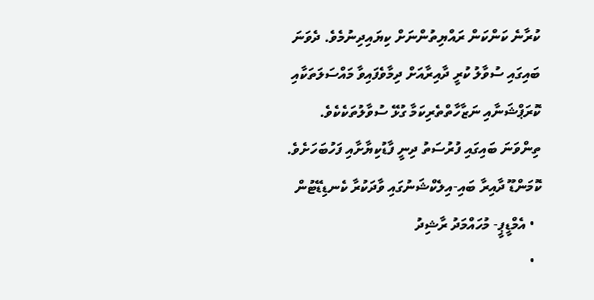ކުރާނެ ކަންކަން ރައްޔިތުންނަށް ކިޔައިދިނުމެވެ. ދެވަނަ ބައިގައި ސުވާލު ކުރީ ދާއިރާއަށް ދިމާވެފައިވާ މައްސަލަތަކާއި ކޮރަޕްޝަނާއި ނަޒާހާތްތެރިކަމާ ގުޅޭ ސުވާލުތަކެކެވެ. ތިންވަނަ ބައިގައި ފުރުސަތު ދިނީ ފާޑުކިޔާށާއި ފަހުބަހަށެވެ.
ކޮމަންޑޫ ދާއިރާ ބައި-އިލެކްޝަނުގައި ވާދަކުރާ ކެނޑިޑޭޓުން
  • އެމްޑީޕީ- މުހައްމަދު ރާޝިދު
  •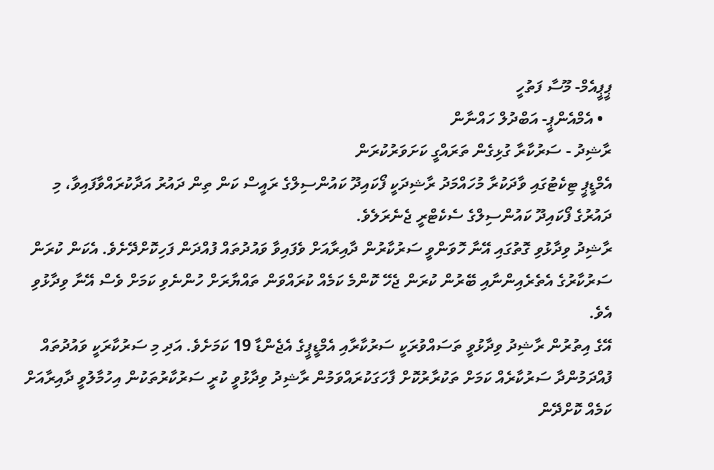ޕީޕީއެމް- މޫސާ ފަތުހީ
  • އެމްއެންޕީ- އަބްދުލް ހައްނާން
ރާޝިދު - ސަރުކާރާ ގުޅިގެން ތަރައްގީ ކަށަވަރުކުރަން
އެމްޑީޕީ ޓިކެޓުގައި ވާދަކުރާ މުހައްމަދު ރާޝިދަކީ ފޯކައިދޫ ކައުންސިލްގެ ރައީސް ކަން ތިން ދައުރު އަދާކުރައްވާފައިވާ، މި ދައުރުގެ ފޯކައިދޫ ކައުންސިލްގެ ސެކެޓްރީ ޖެނެރަލެވެ.
ރާޝިދު ވިދާޅުވި ގޮތުގައި އޭނާ ހޮވަންވީ ސަރުކާރުން ދާއިރާއަށް ވެފައިވާ ވައުދުތައް ފުއްދަން ފަހިކޮށްދޭށެވެ. އެކަން ކުރަން ސަރުކާރުގެ އެތެރެއިންނާއި ބޭރުން ކުރަން ޖެހޭ ކޮންމެ ކަމެއް ކުރައްވަން ތައްޔާރަށް ހުންނެވި ކަމަށް ވެސް އޭނާ ވިދާޅުވި އެވެ.
އޭގެ އިތުރުން ރާޝިދު ވިދާޅުވީ ތަސައްވުރަކީ ސަރުކާރާއި އެމްޑީޕީގެ އެޖެންޑާ 19 ކަމަށެވެ. އަދި މި ސަރުކާރަކީ ވައުދުތައް ފުއްދަމުންދާ ސަރުކާރެއް ކަމަށް ތަކުރާރުކޮށް ފާހަގަކުރައްވަމުން ރާޝިދު ވިދާޅުވީ ކުރީ ސަރުކާރުތަކުން އިހުމާލުވީ ދާއިރާއަށް ކަމެއް ކޮށްދޭން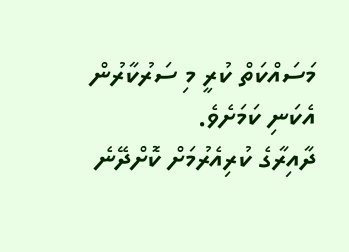މަސައްކަތް ކުރީ މި ސަރުކާރުން އެކަނި ކަމަށެވެ.
ދާއިރާގެ ކުރިއެރުމަށް ކޮށްދޭނެ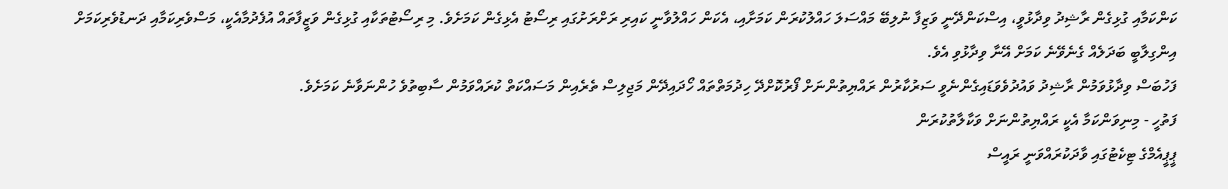ކަންކަމާއި ގުޅިގެން ރާޝިދު ވިދާޅުވީ، އިސްކަންދޭނީ ވަޒިފާ ނުލިބޭ މައްސަލަ ހައްލުކުރަން ކަމަށާއި، އެކަން ހައްލުވާނީ ކައިރި ރަށްރަށުގައި ރިސޯޓު އެޅިގެން ކަމަށެވެ. މި ރިސޯޓުތަކާއި ގުޅިގެން ވަޒީފާތައް އުފެދުމާއެކީ، މަސްވެރިކަމާއި ދަނޑުވެރިކަމަށް އިންގިލާބީ ބަދަލެއް ގެނެވޭނެ ކަމަށް އޭނާ ވިދާޅުވި އެވެ.
ފަހުބަސް ވިދާޅުވަމުން ރާޝިދު ވައުދުވެވަޑައިގެންނެވީ ސަރުކާރުން ރައްޔިތުންނަށް ފޯރުކޮށްދޭ ހިދުމަތްތައް ހޯދައިދޭން މަޖިލިސް ތެރެއިން މަސައްކަތް ކުރައްވަމުން ސާބިތުވެ ހުންނަވާނެ ކަމަށެވެ.
ފަތުހީ - މިނިވަންކަމާ އެކީ ރައްޔިތުންނަށް ވަކާލާތުކުރަން
ޕީޕީއެމްގެ ޓިކެޓުގައި ވާދަކުރައްވަނީ ރައީސް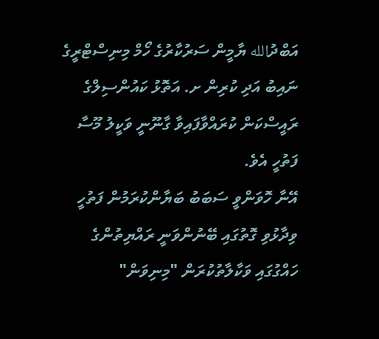އަބްދުالله ޔާމީން ސަރުކާރުގެ ހޯމް މިނިސްޓްރީގެ ނައިބު އަދި ކުރިން ށ. އަތޮޅު ކައުންސިލްގެ ރައީސްކަން ކުރައްވާފައިވާ ގާނޫނީ ވަކީލު މޫސާ ފަތުހީ އެވެ.
އޭނާ ހޮވަންވީ ސަބަބު ބަޔާންކުރަމުން ފަތުހީ ވިދާޅުވި ގޮތުގައި ބޭނުންވަނީ ރައްޔިތުންގެ ހައްގުގައި ވަކާލާތުކުރަން "މިނިވަން"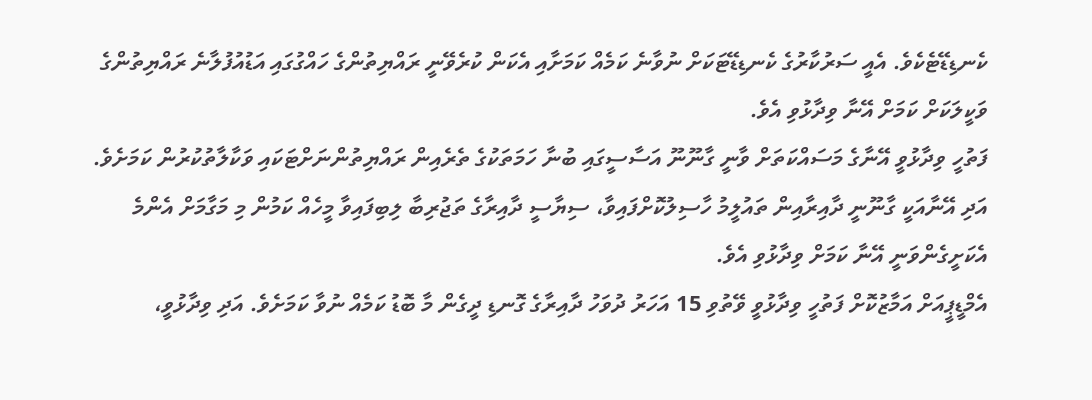ކެނޑިޑޭޓެކެވެ. އެއީ ސަރުކާރުގެ ކެނޑިޑޭޓަކަށް ނުވާނެ ކަމެއް ކަމަށާއި އެކަން ކުރެވޭނީ ރައްޔިތުންގެ ހައްގުގައި އަޑުއުފުލާނެ ރައްޔިތުންގެ ވަކީލަކަށް ކަމަށް އޭނާ ވިދާޅުވި އެވެ.
ފަތުހީ ވިދާޅުވީ އޭނާގެ މަސައްކަތަށް ވާނީ ގާނޫނޫ އަސާސީގައި ބުނާ ހަމަތަކުގެ ތެރެއިން ރައްޔިތުންނަށްޓަކައި ވަކާލާތުކުރުން ކަމަށެވެ. އަދި އޭނާއަކީ ގާނޫނީ ދާއިރާއިން ތައުލީމު ހާސިލުކޮށްފައިވާ، ސިޔާސީ ދާއިރާގެ ތަޖުރިބާ ލިބިފައިވާ މީހެއް ކަމުން މި މަގާމަށް އެންމެ އެކަށީގެންވަނީ އޭނާ ކަމަށް ވިދާޅުވި އެވެ.
އެމްޑީޕީއަށް އަމާޒުކޮށް ފަތުހީ ވިދާޅުވީ ވޭތުވި 15 އަހަރު ދުވަހު ދާއިރާގެ ގޮނޑި ދީގެން މާ ބޮޑު ކަމެއް ނުވާ ކަމަށެވެ. އަދި ވިދާޅުވީ،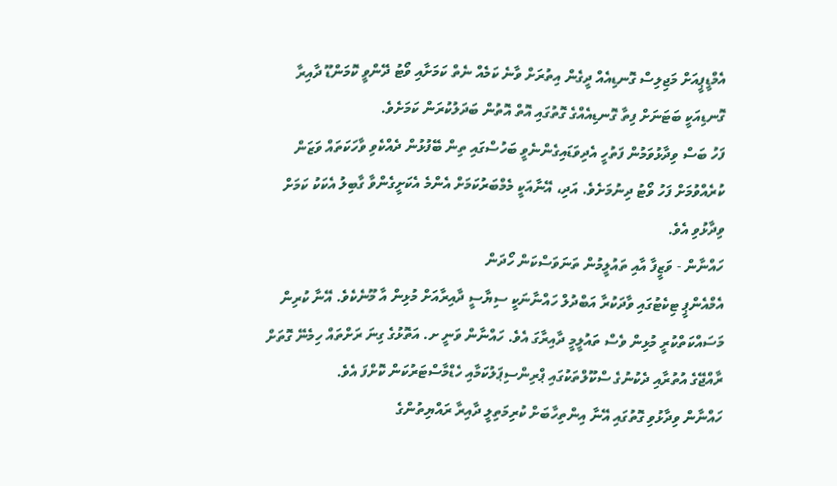އެމްޑީޕީއަށް މަޖިލިސް ގޮނޑިއެއް ދީގެން އިތުރަށް ވާނެ ކަމެއް ނެތް ކަމަށާއި ވޯޓު ދޭންވީ ކޮމަންޑޫ ދާއިރާ ގޮނޑިއަކީ ބަޓަނަށް ފިތާ ގޮނޑިއެއްގެ ގޮތުގައި އޮތް އޮތުން ބަދަލުކުރަން ކަމަށެވެ.
ފަހު ބަސް ވިދާޅުވަމުން ފަތުހީ އެދިވަޑައިގެންނެވީ ބަހުސްގައި ތިން ބޭފުޅުން ދެއްކެވި ވާހަކަތައް ވަޒަން ކުރެއްވުމަށް ފަހު ވޯޓު ދިނުމަށެވެ. އަދި، އޭނާއަކީ މެމްބަރުކަމަށް އެންމެ އެކަށީގެންވާ ގާބިލު އެކަކު ކަމަށް ވިދާޅުވި އެވެ.
ހައްނާން - ވަޒީފާ އާއި ތައުލީމުން ތަނަވަސްކަން ހޯދަން
އެމްއެންޕީ ޓިކެޓުގައި ވާދަކުރާ އަބްދުލް ހައްނާނަކީ ސިޔާސީ ދާއިރާއަށް މުޅިން އާ މޫނެކެވެ. އޭނާ ކުރިން މަސައްކަތްކުރީ މުޅިން ވެސް ތައުލީމީ ދާއިރާގަ އެވެ. ހައްނާން ވަނީ ށ. އަތޮޅުގެ ގިނަ ރަށްތައް ހިމެނޭ ގޮތަށް ރާއްޖޭގެ އުތުރާއި ދެކުނުގެ ސްކޫލްތަކުގައި ޕްރިންސިޕަލުކަމާއި ހެޑްމާސްޓަރުކަން ކޮށްފަ އެވެ.
ހައްނާން ވިދާޅުވި ގޮތުގައި އޭނާ އިންތިހާބަށް ކުރިމަތިލީ ދާއިރާ ރައްޔިތުންގެ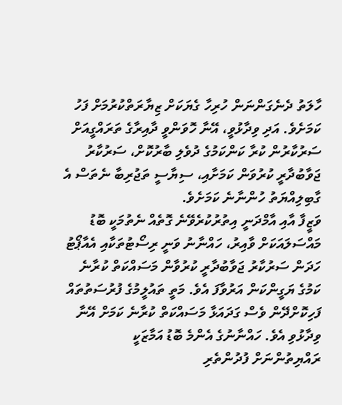ހާލަތު ދެނެގަންނަން ހުރިހާ ގެޔަކަށް ޒިޔާރަތްކުރުމަށް ފަހު ކަމަށެވެ. އަދި ވިދާޅުވީ، އޭނާ ހޮވަންވީ ދާއިރާގެ ތަރައްގީއަށް ސަރުކާރުން ކުރާ ކަންކަމުގެ ދުވެލި ބާރުކޮށް، ސަރުކާރު ޖަވާބުދާރީ ކުރުވަން ކަމަށާއި، ސިޔާސީ ތަޖުރިބާ ނެތަސް އެ ގާބިލިއްޔަތު ހުންނާނެ ކަމަށެވެ.
ވަޒީފާ އާއި އާމްދަނީ އިތުރުކުރެވޭނެ ގޮތެއް ނެތުމަކީ ބޮޑު މައްސަލައަކަށް ވާއިރު، ހައްނާނު ވަނީ ރިސޯޓުތަކާއި އެއާޕޯޓު ހަދަން ސަރުކާރު ޖަވާބުދާރީ ކުރުވާން މަސައްކަތް ކުރާނެ ކަމުގެ ޔަގީންކަން އަރުވާފަ އެވެ. މަތީ ތައުލީމުގެ ފުރުސަތުތައް ފަހިކޮށްދޭން ވެސް ގަދައަޅާ މަސައްކަތް ކުރާނެ ކަމަށް އޭނާ ވިދާޅުވި އެވެ. ހައްނާނުގެ އެންމެ ބޮޑު އަމާޒަކީ ރައްޔިތުންނަށް ފުދުންތެރި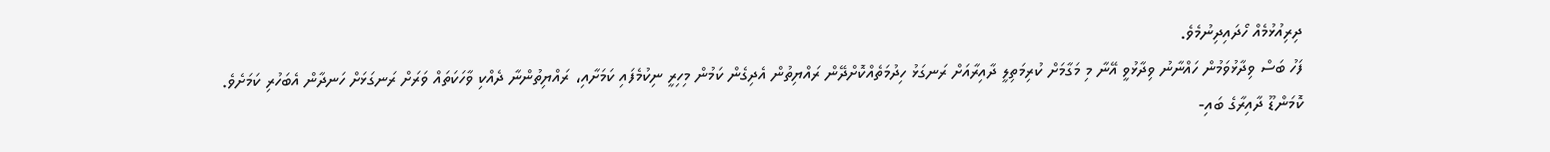ދިރިއުޅުމެއް ހޯދައިދިނުމެވެ.
ފަހު ބަސް ވިދާޅުވަމުން ހައްނާނު ވިދާޅުވީ އޭނާ މި މަގާމަށް ކުރިމަތިލީ ދާއިރާއަށް ރަނގަޅު ހިދުމަތެއްކޮށްދޭން ރައްޔިތުން އެދިގެން ކަމުން މިހިރީ ނިކުމެފައި ކަމަށާއި، ރައްޔިތުންނާ ދެއްކި ވާހަކަތައް ވަރަށް ރަނގަޅަށް ހަނދާން އެބަހުރި ކަމަށެވެ.
ކޮމަންޑޫ ދާއިރާގެ ބައި-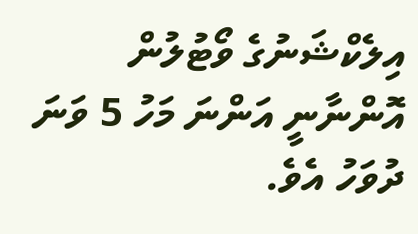އިލެކްޝަނުގެ ވޯޓުލުން އޮންނާނީ އަންނަ މަހު 5 ވަނަ ދުވަހު އެވެ.